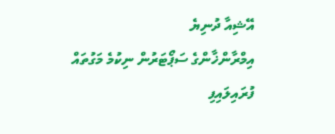އޭޝިއާ ދުނިޔެ
އިމްރާންޚާންގެ ސަޕޯޓަރުން ނިކުމެ މަގުތައް ފުރައިލައިފި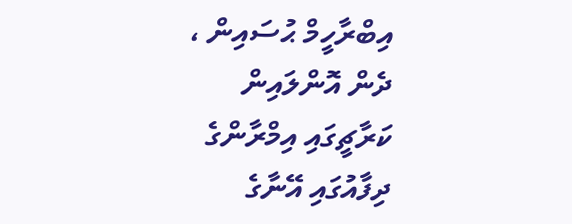އިބްރާހީމް ޙުސައިން ، ދެން އޮންލައިން
ކަރާޗީގައި އިމްރާންގެ ދިފާއުގައި އޭނާގެ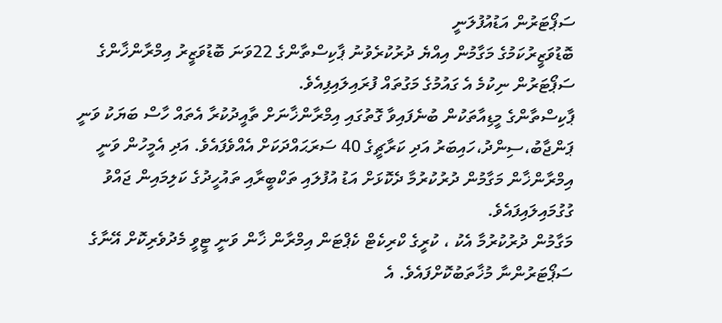ސަޕޯޓަރުން އަޑުއުފުލަނީ
ބޮޑުވަޒީރުކަމުގެ މަގާމުން އިއްޔެ ދުރުކުރެވުނު ޕާކިސްތާންގެ 22ވަނަ ބޮޑުވަޒީރު އިމްރާންޚާންގެ ސަޕޯޓަރުން ނިކުމެ އެ ގައުމުގެ މަގުތައް ފުރައިލައިފިއެވެ.
ޕާކިސްތާންގެ މީޑިއާތަކުން ބުނެފައިވާ ގޮތުގައި އިމްރާންޚާނަށް ތާއީދުކުރާ އެތައް ހާސް ބަޔަކު ވަނީ ޕަންޖާބު،ސިންދު،ހައިބަރު އަދި ކަރާޗީގެ 40 ސަރަޙައްދަކަށް އެއްވެފައެވެ. އަދި އެމީހުން ވަނީ އިމްރާންޚާން މަގާމުން ދުރުކުރުމާ ދެކޮޅަށް އަޑު އުފުލައި ތަކްބީރާއި ތައުހީދުގެ ކަލިމައިން ޖައްވު ގުގުމައިލައިފައެވެ.
މަގާމުން ދުރުކުރުމާ އެކު ، ކުރީގެ ކްރިކެޓް ކެޕްޓަން އިމްރާން ޚާން ވަނީ ޓީވީ މެދުވެރިކޮށް އޭނާގެ ސަޕޯޓަރުންނާ މުޚާތަބުކޮށްފައެވެ. އެ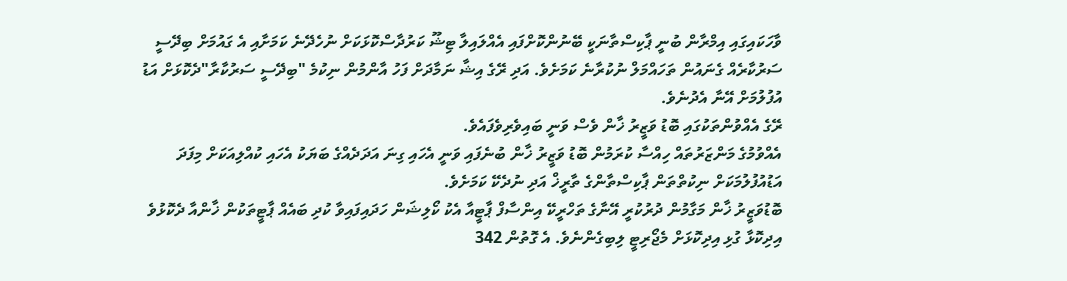ވާހަކައިގައި އިމްރާން ބުނީ ޕާކިސްތާނަކީ ބޭނުންކޮށްފައި އެއްލައިލާ ޓިޝޫ ކަރުދާސްކޮޅަކަށް ނުހެދޭނެ ކަމަށާއި އެ ގައުމަށް ބިދޭސީ ސަރުކާރެއް ގެނައުން ތަހައްމަލް ނުކުރާނެ ކަމަށެވެ. އަދި ރޭގެ އިޝާ ނަމާދަށް ފަހު އާންމުން ނިކުމެ "ބިދޭސީ ސަރުކާރާ"ދެކޮޅަށް އަޑު އުފުލުމަށް އޭނާ އެދުނެވެ.
ރޭގެ އެއްވުންތަކުގައި ބޮޑު ވަޒީރު ޚާން ވެސް ވަނީ ބައިވެރިވެފައެވެ.
އެއްވުމުގެ މަންޒަރުތައް ހިއްސާ ކުރަމުން ބޮޑު ވަޒީރު ޚާން ބުނެފައި ވަނީ އެހައި ގިނަ އަދަދެއްގެ ބަޔަކު އެހައި ކުއްލިއަކަށް މިފަދަ އަޑުއުފުލުމަކަށް ނިކުތްތަން ޕާކިސްތާންގެ ތާރީޚް އަދި ނުދެކޭ ކަމަށެވެ.
ބޮޑުވަޒީރު ޚާން މަގާމުން ދުރުކުރީ އޭނާގެ ތަހްރީކޭ އިންސާފް ޕާޓީއާ އެކު ކޯލިޝަން ހަދައިފައިވާ ކުދި ބައެއް ޕާޓީތަކުން ޚާންއާ ދެކޮޅުވެ އިދިކޮޅާ ގުޅި އިދިކޮޅަށް މެޖޯރިޓީ ލިބިގެންނެވެ. އެ ގޮތުން 342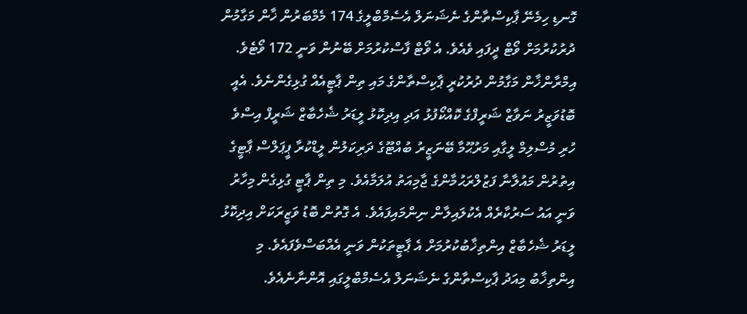ގޮނޑި ހިމެނޭ ޕާކިސްތާންގެ ނެޝަނަލް އެސެމްބްލީގެ 174 މެމްބަރުން ޚާން މަގާމުން ދުރުކުރުމަށް ވޯޓް ދީފައި ވެއެވެ. އެ ވޯޓް ފާސްކުރުމަށް ބޭނުން ވަނީ 172 ވޯޓެވެ.
އިމްރާންޚާން މަގާމުން ދުރުކުރީ ޕާކިސްތާންގެ މައި ތިން ޕާޓީއެއް ގުޅިގެންނެވެ. އެއީ ބޮޑުވަޒީރު ނަވާޒް ޝަރީފްގެ ކޮއްކޯފުޅު އަދި އިދިކޮޅު ލީޑަރު ޝެހެބާޒް ޝަރީފް އިސްވެ ހުރި މުސްލިމް ލީގާއި މަރުޙޫމާ ބޭނަޒީރު ބުއްޓޫގެ ދަރިކަލުން ލީޑްކުރާ ޕީޕަލްސް ޕާޓީގެ އިތުރުން މައުލާނާ ފަޒުލްރަޙުމާންގެ ޖާމިއަތު އުލަމާއެވެ. މި ތިން ޕާޓީ ގުޅިގެން މިހާރު ވަނީ އައު ސަރުކާރެއް އެކުލައިލާން ނިންމައިފައެވެ. އެ ގޮތުން ބޮޑު ވަޒީރަކަށް އިދިކޮޅު ލީޑަރު ޝެހެބާޒް އިންތިޚާބުކުރުމަށް އެ ޕާޓީތަކުން ވަނީ އެއްބަސްވެފައެވެ. މި އިންތިޚާބު މިއަދު ޕާކިސްތާންގެ ނެޝަނަލް އެސެމްބްލީގައި އޮންނާނެއެވެ.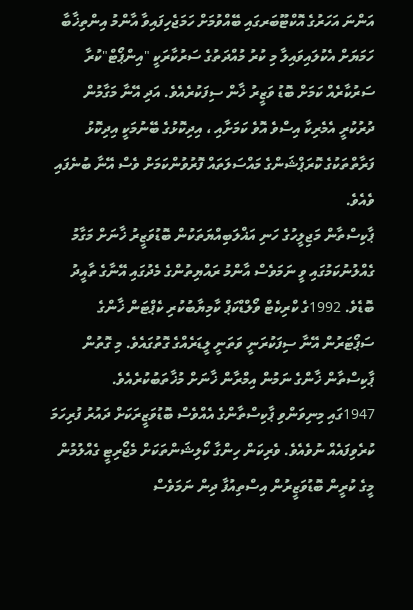އަންނަ އަހަރުގެ އޮކްޓޫބަރގައި ބޭއްވުމަށް ހަމަޖެހިފައިވާ އާންމު އިންތިޚާބާ ހަމަޔަށް އެކުލައިވައިލާ މި ކުރު މުއްދަތުގެ ސަރުކާރަކީ "އިންޕޯޓް"ކުރާ ސަރުކާރެއް ކަމަށް ބޮޑު ވަޒީރު ޚާން ސިފަކުރެއެވެ. އަދި އޭނާ މަގާމުން ދުރުކުރީ އެމެރިކާ އިސްވެ އޮވެ ކަމަށާއި ، އިދިކޮޅުގެ ބޭނުމަކީ އިދިކޮޅު ފަރާތްތަކުގެ ކޮރަޕްޝަންގެ މައްސަލަތައް ފޮރުވުންކަމަށް ވެސް އޭނާ ބުނެފައި ވެއެވެ.
ޕާކިސްތާން މަޖިލީހުގެ ހަނި އަޣްލަބިއްޔަތަކުން ބޮޑުވަޒީރު ޚާނަށް މަގާމު ގެއްލުނުކަމުގައި ވީ ނަމަވެސް އާންމު ރައްޔިތުންގެ މެދުގައި އޭނާގެ ތާއީދު ބޮޑެވެ. 1992ގެ ކްރިކެޓް ވޯލްޑްކަޕް ކާމިޔާބުކުރި ކެޕްޓަން ޚާންގެ ސަޕޯޓަރުން އޭނާ ސިފަކުރަނީ ވަތަނީ ލީޑަރެއްގެ ގޮތުގައެވެ. މި ގޮތުން ޕާކިސްތާން ޚާންގެ ނަމުން އިމްރާން ޚާނަށް މުޚާތަބުކުރެއެވެ.
1947ގައި މިނިވަންވި ޕާކިސްތާންގެ އެއްވެސް ބޮޑުވަޒީރަކަށް ދައުރު ފުރިހަމަ ކުރެވިފައެއް ނުވެއެވެ. ވެރިކަން ހިންގާ ކޯލިޝަންތަކަށް މެޖޯރިޓީ ގެއްލުމުން މީގެ ކުރީން ބޮޑުވަޒީރުން އިސްތިއުފާ ދިން ނަމަވެސް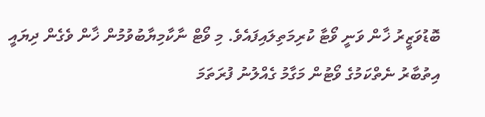ބޮޑުވަޒީރު ޚާން ވަނީ ވޯޓާ ކުރިމަތިލައިފައެވެ. މި ވޯޓް ނާކާމިޔާބުވުމުން ޚާން ވެގެން ދިޔައީ އިތުބާރު ނެތްކަމުގެ ވޯޓުން މަގާމު ގެއްލުނު ފުރަތަމަ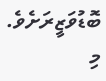ބޮޑުވަޒީރަށެވެ.
މި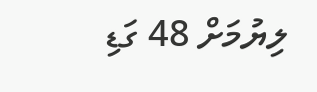ލިޔުމަށް 48 ގަޑި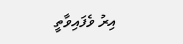އިރު ވެފައިވާތީ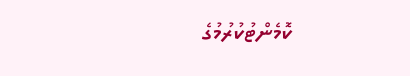ކޮމެންޓުކުރުމުގެ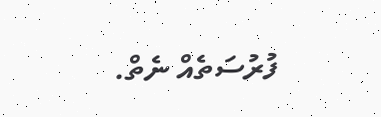ފުރުސަތެއް ނެތް.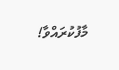މާފުކުރައްވާ!